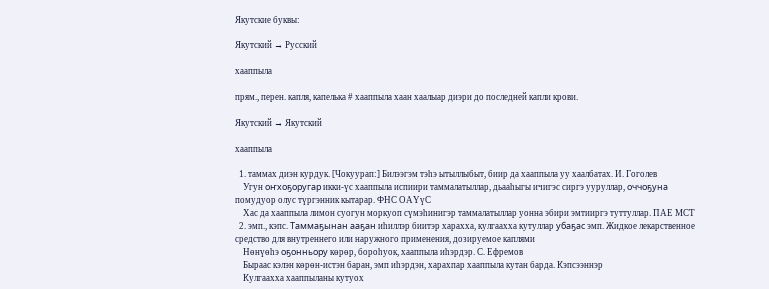Якутские буквы:

Якутский → Русский

хааппыла

прям., перен. капля, капелька # хааппыла хаан хаалыар диэри до последней капли крови.

Якутский → Якутский

хааппыла

  1. таммах диэн курдук. [Чокуурап:] Билээгэм тэһэ ытыллыбыт, биир да хааппыла уу хаалбатах. И. Гоголев
    Угун оҥхоҕоругар икки-үс хааппыла испиири таммалатыллар, дьааһыгы ичигэс сиргэ ууруллар, оччоҕуна помудуор олус түргэнник кытарар. ФНС ОАҮүС
    Хас да хааппыла лимон суогун моркуоп сүмэһинигэр таммалатыллар уонна эбири эмтииргэ туттуллар. ПАЕ МСТ
  2. эмп., кэпс. Таммаҕынан ааҕан иһиллэр биитэр харахха, кулгаахха кутуллар убаҕас эмп. Жидкое лекарственное средство для внутреннего или наружного применения, дозируемое каплями
    Нөнүөһэ оҕонньору көрөр, бороһуок, хааппыла иһэрдэр. С. Ефремов
    Быраас кэлэн көрөн-истэн баран, эмп иһэрдэн, харахпар хааппыла кутан барда. Кэпсээннэр
    Кулгаахха хааппыланы кутуох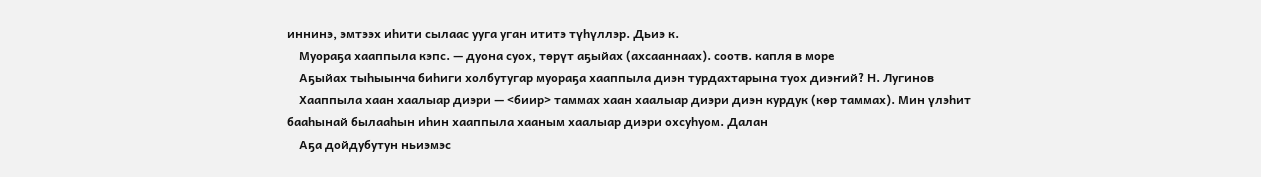иннинэ, эмтээх иһити сылаас ууга уган ититэ түһүллэр. Дьиэ к.
    Муораҕа хааппыла кэпс. — дуона суох, төрүт аҕыйах (ахсааннаах). соотв. капля в море
    Аҕыйах тыһыынча биһиги холбутугар муораҕа хааппыла диэн турдахтарына туох диэҥий? Н. Лугинов
    Хааппыла хаан хаалыар диэри — <биир> таммах хаан хаалыар диэри диэн курдук (көр таммах). Мин үлэһит бааһынай былааһын иһин хааппыла хааным хаалыар диэри охсуһуом. Далан
    Аҕа дойдубутун ньиэмэс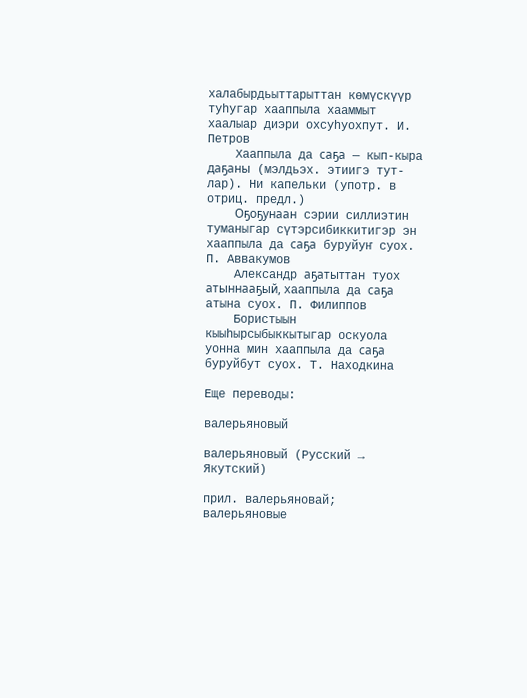халабырдьыттарыттан көмүскүүр туһугар хааппыла хааммыт хаалыар диэри охсуһуохпут. И. Петров
    Хааппыла да саҕа — кып-кыра даҕаны (мэлдьэх. этиигэ тут-лар). Ни капельки (употр. в отриц. предл.)
    Оҕоҕунаан сэрии силлиэтин туманыгар сүтэрсибиккитигэр эн хааппыла да саҕа буруйуҥ суох. П. Аввакумов
    Александр аҕатыттан туох атыннааҕый, хааппыла да саҕа атына суох. П. Филиппов
    Бористыын кыыһырсыбыккытыгар оскуола уонна мин хааппыла да саҕа буруйбут суох. Т. Находкина

Еще переводы:

валерьяновый

валерьяновый (Русский → Якутский)

прил. валерьяновай; валерьяновые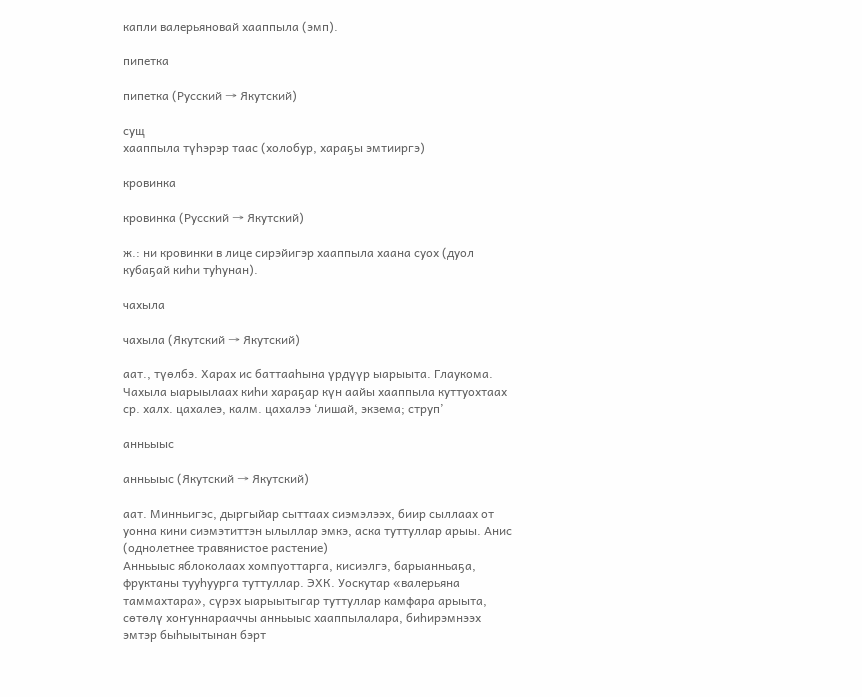капли валерьяновай хааппыла (эмп).

пипетка

пипетка (Русский → Якутский)

сущ
хааппыла түһэрэр таас (холобур, хараҕы эмтииргэ)

кровинка

кровинка (Русский → Якутский)

ж.: ни кровинки в лице сирэйигэр хааппыла хаана суох (дуол кубаҕай киһи туһунан).

чахыла

чахыла (Якутский → Якутский)

аат., түөлбэ. Харах ис баттааһына үрдүүр ыарыыта. Глаукома. Чахыла ыарыылаах киһи хараҕар күн аайы хааппыла куттуохтаах
ср. халх. цахалеэ, калм. цахалээ ‘лишай, экзема; струп’

анньыыс

анньыыс (Якутский → Якутский)

аат. Минньигэс, дыргыйар сыттаах сиэмэлээх, биир сыллаах от уонна кини сиэмэтиттэн ылыллар эмкэ, аска туттуллар арыы. Анис (однолетнее травянистое растение)
Анньыыс яблоколаах хомпуоттарга, кисиэлгэ, барыанньаҕа, фруктаны тууһуурга туттуллар. ЭХК. Уоскутар «валерьяна таммахтара», сүрэх ыарыытыгар туттуллар камфара арыыта, сөтөлү хоҥуннарааччы анньыыс хааппылалара, биһирэмнээх эмтэр быһыытынан бэрт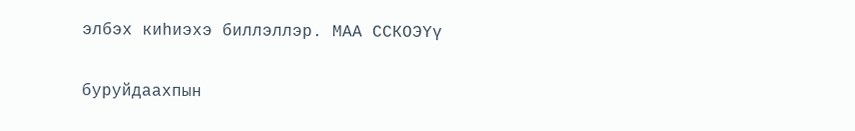элбэх киһиэхэ биллэллэр. МАА ССКОЭҮү

буруйдаахпын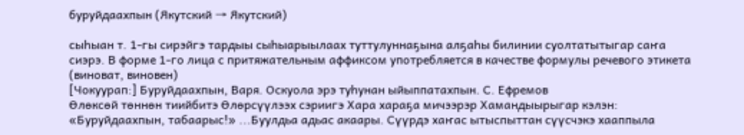буруйдаахпын (Якутский → Якутский)

сыһыан т. 1-гы сирэйгэ тардыы сыһыарыылаах туттулуннаҕына алҕаһы билинии суолтатытыгар саҥа сиэрэ. В форме 1-го лица с притяжательным аффиксом употребляется в качестве формулы речевого этикета (виноват, виновен)
[Чокуурап:] Буруйдаахпын, Варя. Оскуола эрэ туһунан ыйыппатахпын. С. Ефремов
Өлөксөй төннөн тиийбитэ Өлөрсүүлээх сэриигэ Хара хараҕа мичээрэр Хамандыырыгар кэлэн: «Буруйдаахпын, табаарыс!» ...Буулдьа адьас акаары. Сүүрдэ хаҥас ытыспыттан сүүсчэкэ хааппыла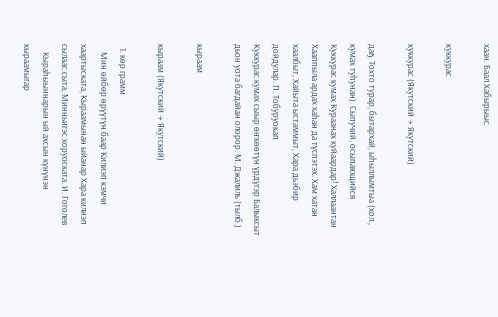хаан. Баал Хабырыыс

куккурас

куккурас (Якутский → Якутский)

даҕ. Тохто турар, бытархай, ыһыллымтыа (хол., кумах туһунан). Сыпучий, осыпающийся
Куккурас кумах Кураанах куйаардар! Халлаантан Хааппыла ардах хаһан да түспэтэх. Хам хатан хаалбыт, Хайыта ыстаммыт, Хара дьэбир дойдулар. П. Тобуруокап
Куккурас кумах сыыр өҥкөөтүн үрдүгэр Балыксыт дьон уота багдайан олорор. М. Джалиль (тылб.)

кыраам

кыраам (Якутский → Якутский)

  1. көр грамм
    Мин өйбөр өрүүтүн баар Килиэп кэмчи хаартыската, Кыраамынан ыйанар Хара килиэп сылаас сыта, Минньигэс хоруоската. И. Гоголев
    Кыраһыыннарын ый ахсын күнүнэн кыраамыгар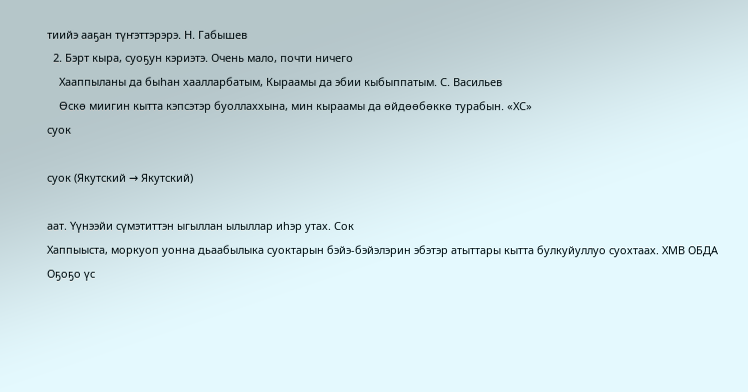тиийэ ааҕан түҥэттэрэрэ. Н. Габышев
  2. Бэрт кыра, суоҕун кэриэтэ. Очень мало, почти ничего
    Хааппыланы да быһан хаалларбатым, Кыраамы да эбии кыбыппатым. С. Васильев
    Өскө миигин кытта кэпсэтэр буоллаххына, мин кыраамы да өйдөөбөккө турабын. «ХС»
суок

суок (Якутский → Якутский)

аат. Үүнээйи сүмэтиттэн ыгыллан ылыллар иһэр утах. Сок
Хаппыыста, моркуоп уонна дьаабылыка суоктарын бэйэ-бэйэлэрин эбэтэр атыттары кытта булкуйуллуо суохтаах. ХМВ ОБДА
Оҕоҕо үс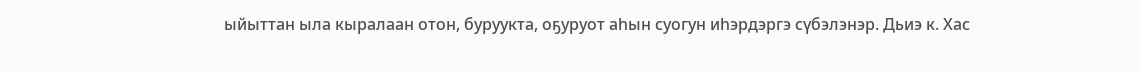ыйыттан ыла кыралаан отон, буруукта, оҕуруот аһын суогун иһэрдэргэ сүбэлэнэр. Дьиэ к. Хас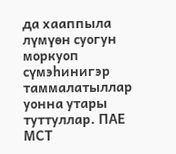да хааппыла лүмүөн суогун моркуоп сүмэһинигэр таммалатыллар уонна утары туттуллар. ПАЕ МСТ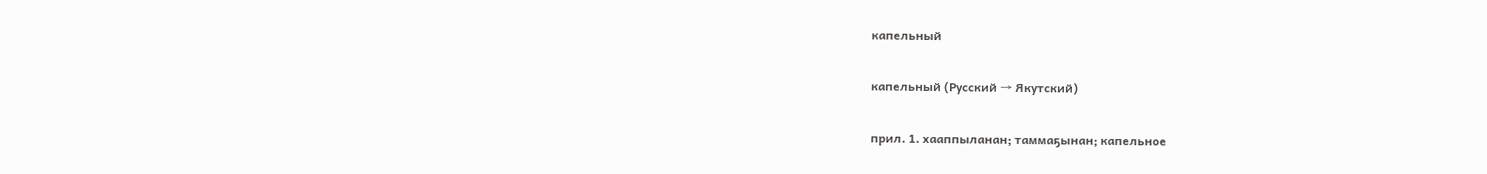капельный

капельный (Русский → Якутский)

прил. 1. хааппыланан; таммаҕынан; капельное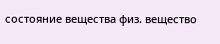состояние вещества физ. вещество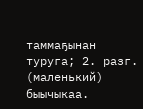таммаҕынан туруга; 2. разг. (маленький) быычыкаа.